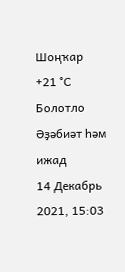Шоңҡар
+21 °С
Болотло
Әҙәбиәт һәм ижад
14 Декабрь 2021, 15:03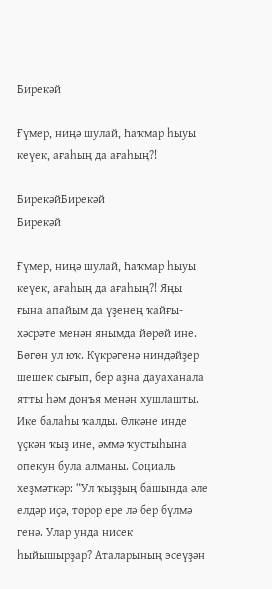Бирекәй

Ғүмер, ниңә шулай, Һаҡмар һыуы кеүек, ағаһың да ағаһың?!

БирекәйБирекәй
Бирекәй

Ғүмер, ниңә шулай, Һаҡмар һыуы кеүек, ағаһың да ағаһың?! Яңы ғына апайым да үҙенең ҡайғы-хәсрәте менән янымда йөрөй ине. Бөгөн ул юҡ. Күкрәгенә ниндәйҙер шешек сығып, бер аҙна дауаханала ятты һәм донъя менән хушлашты. Ике балаһы ҡалды. Өлкәне инде үҫкән ҡыҙ ине, әммә ҡустыһына опекун була алманы. Социаль хеҙмәткәр: “Ул ҡыҙҙың башында әле елдәр иҫә, торор ере лә бер бүлмә генә. Улар унда нисек һыйышырҙар? Аталарының эсеүҙән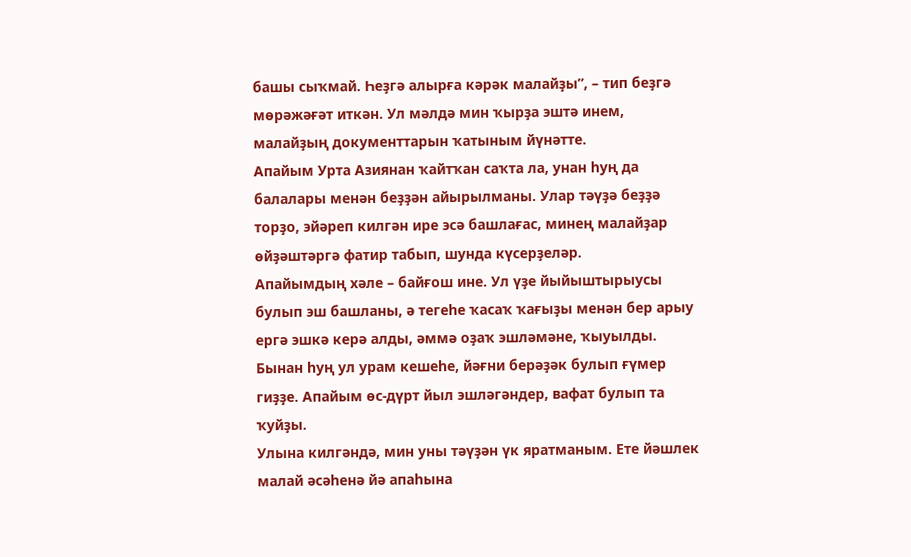башы сыҡмай. Һеҙгә алырға кәрәк малайҙы”, – тип беҙгә мөрәжәғәт иткән. Ул мәлдә мин ҡырҙа эштә инем, малайҙың документтарын ҡатыным йүнәтте.
Апайым Урта Азиянан ҡайтҡан саҡта ла, унан һуң да балалары менән беҙҙән айырылманы. Улар тәүҙә беҙҙә торҙо, эйәреп килгән ире эсә башлағас, минең малайҙар өйҙәштәргә фатир табып, шунда күсерҙеләр.
Апайымдың хәле – байғош ине. Ул үҙе йыйыштырыусы булып эш башланы, ә тегеһе ҡасаҡ ҡағыҙы менән бер арыу ергә эшкә керә алды, әммә оҙаҡ эшләмәне, ҡыуылды. Бынан һуң ул урам кешеһе, йәғни берәҙәк булып ғүмер гиҙҙе. Апайым өс-дүрт йыл эшләгәндер, вафат булып та ҡуйҙы.
Улына килгәндә, мин уны тәүҙән үк яратманым. Ете йәшлек малай әсәһенә йә апаһына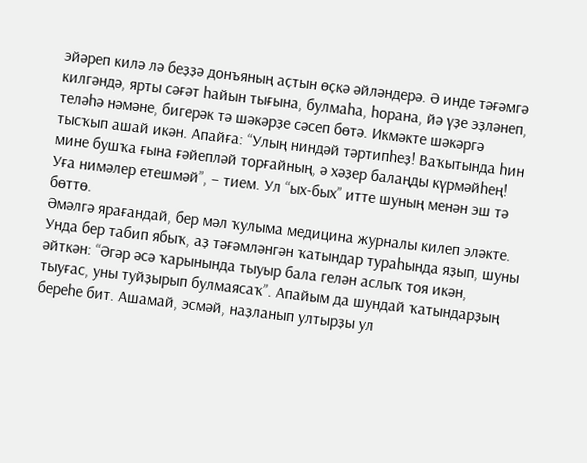эйәреп килә лә беҙҙә донъяның аҫтын өҫкә әйләндерә. Ә инде тәғәмгә килгәндә, ярты сәғәт һайын тығына, булмаһа, һорана, йә үҙе эҙләнеп, теләһә нәмәне, бигерәк тә шәкәрҙе сәсеп бөтә. Икмәкте шәкәргә тысҡып ашай икән. Апайға: “Улың ниндәй тәртипһеҙ! Ваҡытында һин мине бушҡа ғына ғәйепләй торғайның, ә хәҙер балаңды күрмәйһең! Уға нимәлер етешмәй”, – тием. Ул “ых-бых” итте шуның менән эш тә бөттө.
Әмәлгә ярағандай, бер мәл ҡулыма медицина журналы килеп эләкте. Унда бер табип ябыҡ, аҙ тәғәмләнгән ҡатындар тураһында яҙып, шуны әйткән: “Әгәр әсә ҡарынында тыуыр бала гелән аслыҡ тоя икән, тыуғас, уны туйҙырып булмаясаҡ”. Апайым да шундай ҡатындарҙың береһе бит. Ашамай, эсмәй, наҙланып ултырҙы ул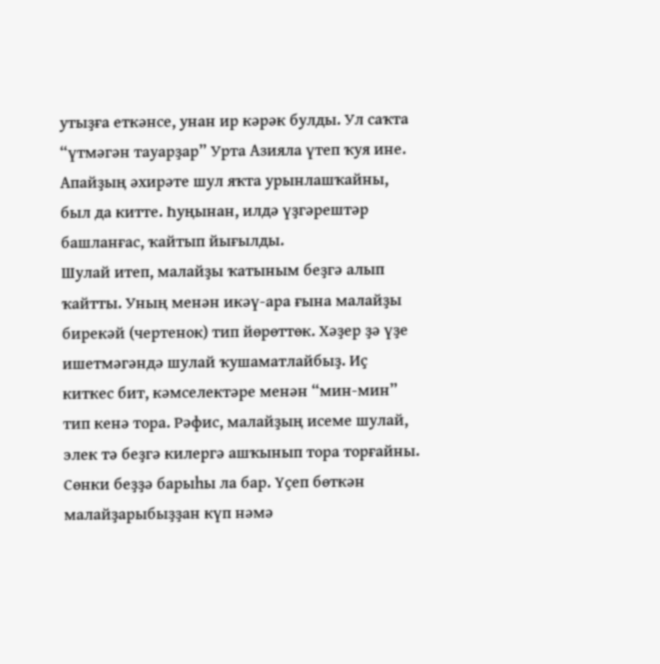утыҙға еткәнсе, унан ир кәрәк булды. Ул саҡта “үтмәгән тауарҙар” Урта Азияла үтеп ҡуя ине. Апайҙың әхирәте шул яҡта урынлашҡайны, был да китте. Һуңынан, илдә үҙгәрештәр башланғас, ҡайтып йығылды.
Шулай итеп, малайҙы ҡатыным беҙгә алып ҡайтты. Уның менән икәү-ара ғына малайҙы бирекәй (чертенок) тип йөрөттөк. Хәҙер ҙә үҙе ишетмәгәндә шулай ҡушаматлайбыҙ. Иҫ киткес бит, кәмселектәре менән “мин-мин” тип кенә тора. Рәфис, малайҙың исеме шулай, элек тә беҙгә килергә ашҡынып тора торғайны. Сөнки беҙҙә барыһы ла бар. Үҫеп бөткән малайҙарыбыҙҙан күп нәмә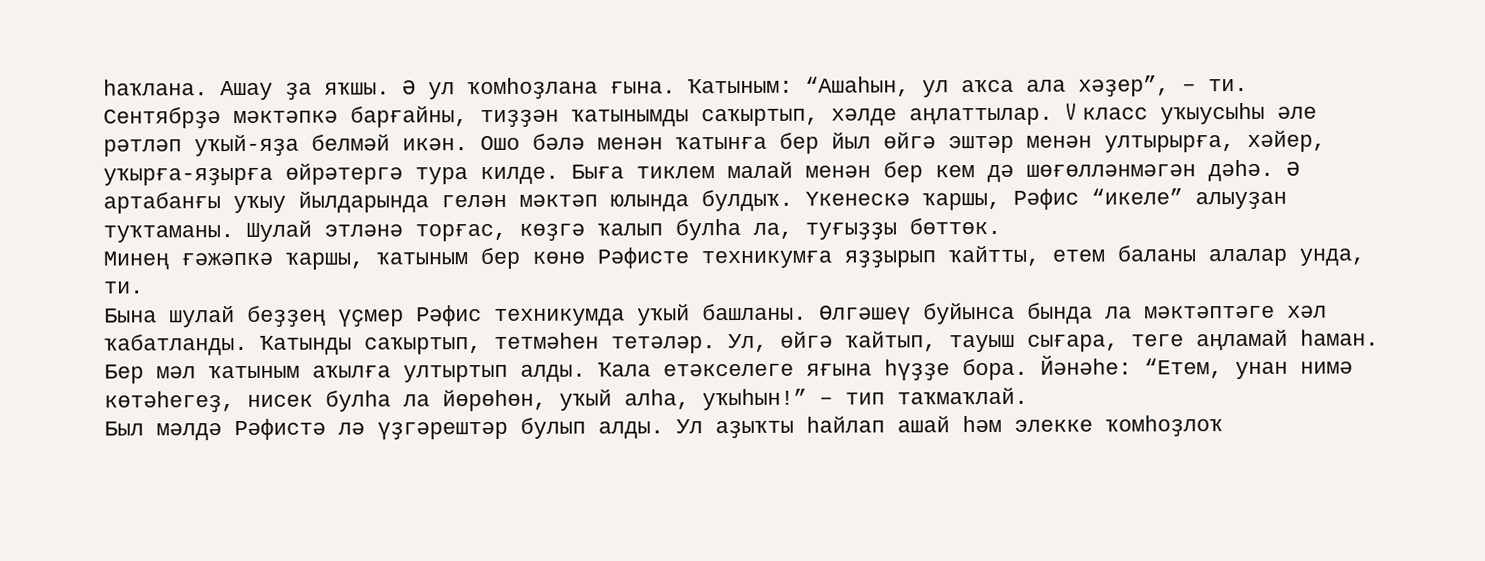һаҡлана. Ашау ҙа яҡшы. Ә ул ҡомһоҙлана ғына. Ҡатыным: “Ашаһын, ул аҡса ала хәҙер”, – ти.
Сентябрҙә мәктәпкә барғайны, тиҙҙән ҡатынымды саҡыртып, хәлде аңлаттылар. V класс уҡыусыһы әле рәтләп уҡый-яҙа белмәй икән. Ошо бәлә менән ҡатынға бер йыл өйгә эштәр менән ултырырға, хәйер, уҡырға-яҙырға өйрәтергә тура килде. Быға тиклем малай менән бер кем дә шөғөлләнмәгән дәһә. Ә артабанғы уҡыу йылдарында гелән мәктәп юлында булдыҡ. Үкенескә ҡаршы, Рәфис “икеле” алыуҙан туҡтаманы. Шулай этләнә торғас, көҙгә ҡалып булһа ла, туғыҙҙы бөттөк.
Минең ғәжәпкә ҡаршы, ҡатыным бер көнө Рәфисте техникумға яҙҙырып ҡайтты, етем баланы алалар унда, ти.
Бына шулай беҙҙең үҫмер Рәфис техникумда уҡый башланы. Өлгәшеү буйынса бында ла мәктәптәге хәл ҡабатланды. Ҡатынды саҡыртып, тетмәһен тетәләр. Ул, өйгә ҡайтып, тауыш сығара, теге аңламай һаман. Бер мәл ҡатыным аҡылға ултыртып алды. Ҡала етәкселеге яғына һүҙҙе бора. Йәнәһе: “Етем, унан нимә көтәһегеҙ, нисек булһа ла йөрөһөн, уҡый алһа, уҡыһын!” – тип таҡмаҡлай.
Был мәлдә Рәфистә лә үҙгәрештәр булып алды. Ул аҙыҡты һайлап ашай һәм элекке ҡомһоҙлоҡ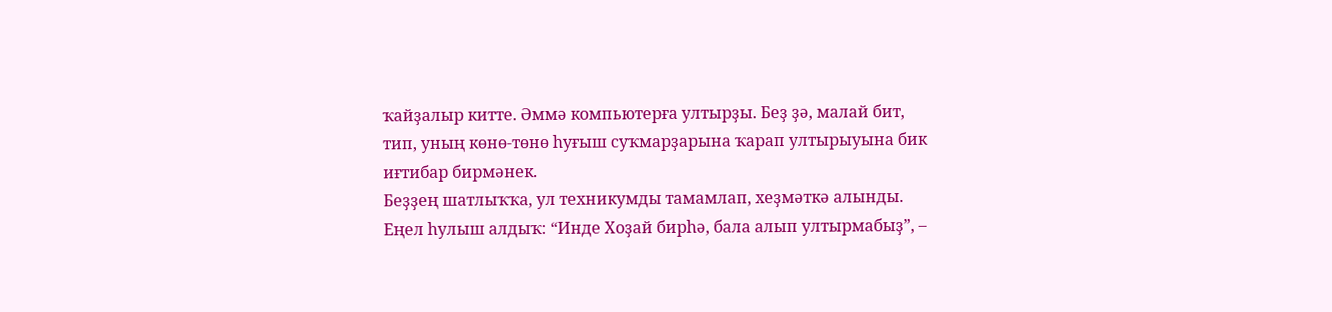ҡайҙалыр китте. Әммә компьютерға ултырҙы. Беҙ ҙә, малай бит, тип, уның көнө-төнө һуғыш суҡмарҙарына ҡарап ултырыуына бик иғтибар бирмәнек.
Беҙҙең шатлыҡҡа, ул техникумды тамамлап, хеҙмәткә алынды. Еңел һулыш алдыҡ: “Инде Хоҙай бирһә, бала алып ултырмабыҙ”, –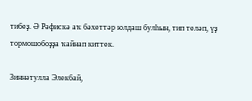тибеҙ. Ә Рәфискә аҡ бәхеттәр юлдаш булһын, тип теләп, үҙ тормошобоҙҙа ҡайнап киттек.

Зиннәтулла Элекбай,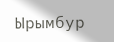Ырымбур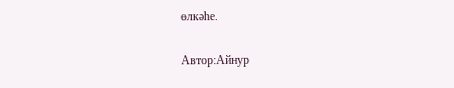өлкәһе.

Автор:Айнур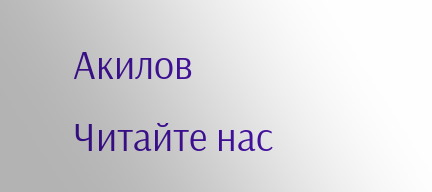Акилов
Читайте нас